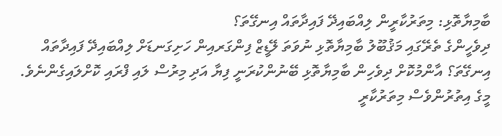ބާމިޔާތޮޅި: މިތަރުކާރީން ލިއްބައިދޭ ފައިދާތައް އިނގޭތަ؟
ދިވެހީންގެ ތެރޭގައި މަޤުބޫލު ބާމިޔާތޮޅި ނުވަތަ ލޭޑީޒް ފިންގަރއިން ހަށިގަނޑަށް ލިއްބައިދޭ ފައިދާތައް އިނގޭތަ؟ އާންމުކޮށް ދިވެހިން ބާމިޔާތޮޅި ބޭނުންކުރަނީ ފިޔާ އަދި މިރުސް ލައި ފްރައި ކޮށްލައިގެންނެވެ. މީގެ އިތުރުންވެސް މިތަރުކާރީ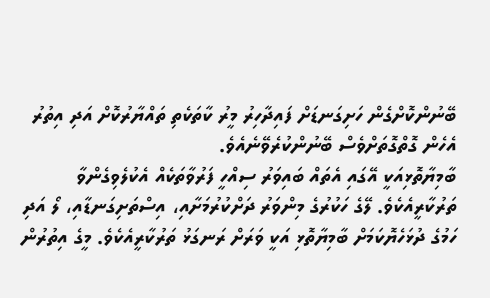ބޭނުންކޮށްގެން ހަށިގަނޑަށް ފައިދާހިރު މީރު ކާތަކެތި ތައްޔާރުކޮށް އަދި އިތުރު އެހެން ގޮތްގޮތަށްވެސް ބޭނުންކުރެވޭނެއެވެ.
ބާމިޔާތޮޅިއަކީ އޭގައި އެތައް ބައިވަރު ސިއްހީ ފަރުވާތަކެއް އެކުލެވިގެންވާ ތަރުކާރީއެކެވެ. ލޭގެ ހަކުރުގެ މިންވަރު ދަށްކުރުމަށާއި، އިސްތަށިގަނޑާއި، ލޯ އަދި ހަމުގެ ދުޅަހެޔޮކަމަށް ބާމިޔާތޮޅި އަކީ ވަރަށް ރަނގަޅު ތަރުކާރީއެކެވެ. މީގެ އިތުރުން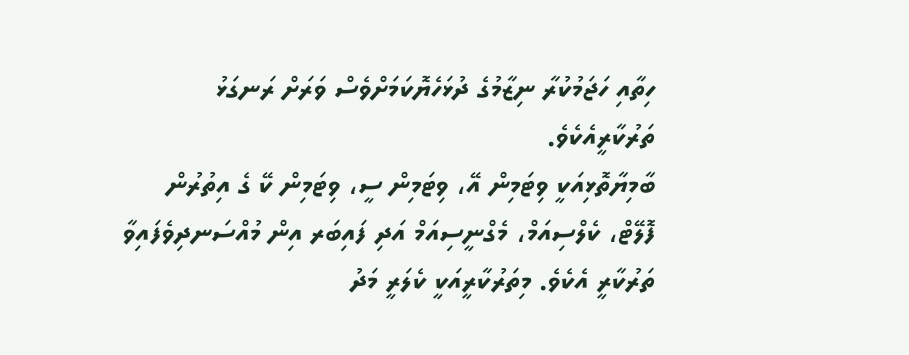ހިތާއި ހަޖަމުކުރާ ނިޒާމުގެ ދުޅަހެޔޮކަމަށްވެސް ވަރަށް ރަނގަޅު ތަރުކާރީއެކެވެ.
ބާމިޔާތޮޅިއަކީ ވިޓަމިން އޭ، ވިޓަމިން ސީ، ވިޓަމިން ކޭ ގެ އިތުރުން ފޮލޭޓް، ކެލްސިއަމް، މެގްނީސިއަމް އަދި ފައިބަރ އިން މުއްސަނދިވެފައިވާ ތަރުކާރީ އެކެވެ. މިތަރުކާރީއަކީ ކެލަރީ މަދު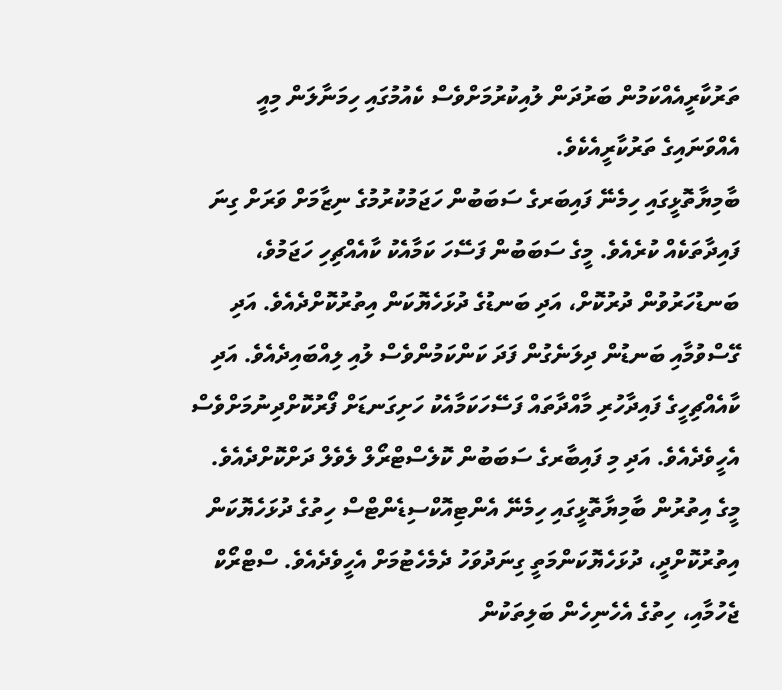ތަރުކާރީއެއްކަމުން ބަރުދަން ލުއިކުރުމަށްވެސް ކެއުމުގައި ހިމަނާލަން މިއީ އެއްވަނައިގެ ތަރުކާރީއެކެވެ.
ބާމިޔާތޮޅީގައި ހިމެނޭ ފައިބަރގެ ސަބަބުން ހަޖަމުކުރުމުގެ ނިޒާމަށް ވަރަށް ގިނަ ފައިދާތަކެއް ކުރެއެވެ. މީގެ ސަބަބުން ފަސޭހަ ކަމާއެކު ކާއެއްޗިހި ހަޖަމުވެ، ބަނޑުހަރުވުން ދުރުކޮށް، އަދި ބަނޑުގެ ދުޅަހެޔޮކަން އިތުރުކޮށްދެއެވެ. އަދި ގޭސްވުމާއި ބަނޑުން ދިލަނެގުން ފަދަ ކަންކަމުންވެސް ލުއި ލިއްބައިދެއެވެ. އަދި ކާއެއްޗިހީގެ ފައިދާހުރި މާއްދާތައް ފަސޭހަކަމާއެކު ހަށިގަނޑަށް ފޯރުކޮށްދިނުމަށްވެސް އެހީވެދެއެވެ. އަދި މި ފައިބާރގެ ސަބަބުން ކޮލެސްޓްރޯލް ލެވެލް ދަށްކޮށްދެއެވެ. މީގެ އިތުރުން ބާމިޔާތޮޅީގައި ހިމެނޭ އެންޓިއޮކްސިޑެންޓްސް ހިތުގެ ދުޅަހެޔޮކަން އިތުރުކޮށްދީ، ދުޅަހެޔޮކަންމަތީ ގިނަދުވަހު ދެމެހެޓުމަށް އެހީވެދެއެވެ. ސްޓްރޯކް ޖެހުމާއި، ހިތުގެ އެހެނިހެން ބަލިތަކުން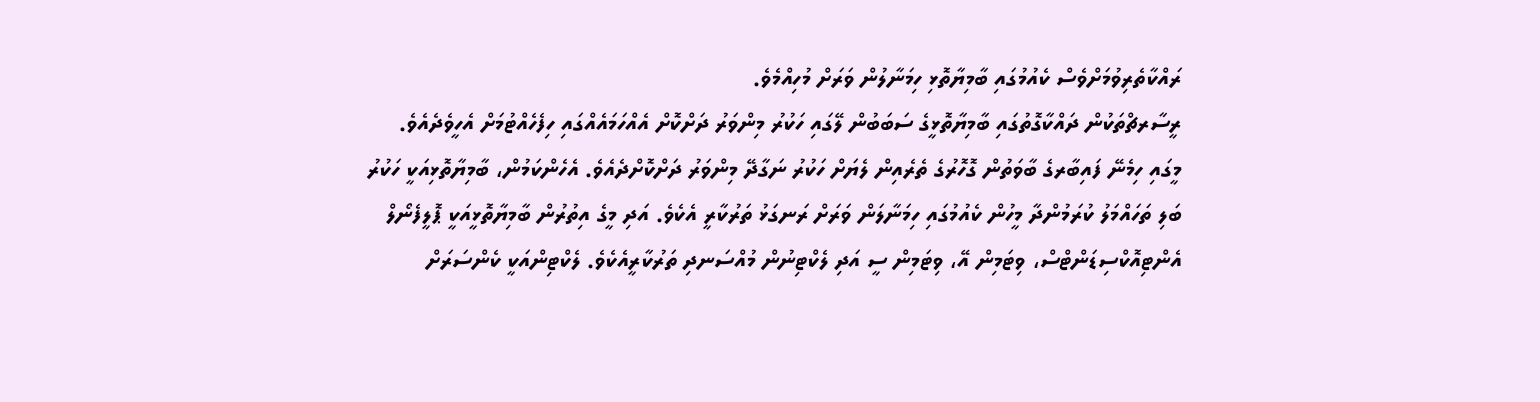ރައްކާތެރިވުމަށްވެސް ކެއުމުގައި ބާމިޔާތޮޅި ހިމަނާލުން ވަރަށް މުހިއްމެވެ.
ރީސާރޗްތަކުން ދައްކާގޮތުގައި ބާމިޔާތޮޅީގެ ސަބަބުން ލޭގައި ހަކުރު މިންވަރު ދަށްކޮށް އެއްހަމައެއްގައި ހިފެހެއްޓުމަށް އެހީވެދެއެވެ. މީގައި ހިމެނޭ ފައިބާރގެ ބާވަތުން ގޮހޮރުގެ ތެރެއިން ލެޔަށް ހަކުރު ނަގާދޭ މިންވަރު ދަށްކޮށްދެއެވެ. އެހެންކަމުން، ބާމިޔާތޮޅިއަކީ ހަކުރު ބަލި ތަހައްމަލު ކުރަމުންދާ މީހުން ކެއުމުގައި ހިމަނާލަން ވަރަށް ރަނގަޅު ތަރުކާރީ އެކެވެ. އަދި މީގެ އިތުރުން ބާމިޔާތޮޅީއަކީ ޕޮލީފެނޯލް އެންޓިއޮކްސިޑަންޓްސް، ވިޓަމިން އޭ، ވިޓަމިން ސީ އަދި ލެކްޓިނުން މުއްސަނދި ތަރުކާރީއެކެވެ. ލެކްޓިންއަކީ ކެންސަރަށް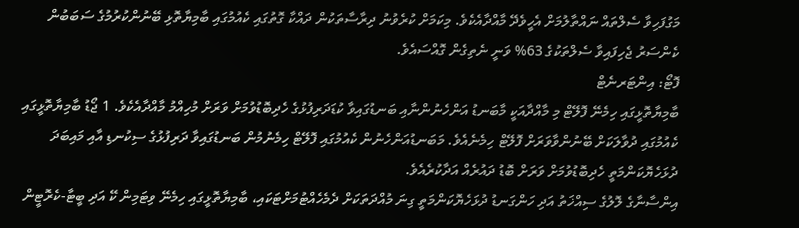މަގުފަހިވާ ސެލްތައް ނައްތާލުމަށް އެހީވެދޭ މާއްދާއެކެވެ. މިކަމަށް ކުރެވުނު ދިރާސާތަކުން ދައްކާ ގޮތުގައި ކެއުމުގައި ބާމިޔާތޮޅި ބޭނުންކުރުމުގެ ސަބަބުން ކެންސަރު ޖެހިފައިވާ ސެލްތަކުގެ 63% ވަނީ ނެތިގެން ގޮއްސައެވެ.
ފޮޓޯ: އިންޓަރނެޓް
ބާމިޔާތޮޅީގައި ހިމެނޭ ފޮލޭޓް މި މާއްދާއަކީ މާބަނޑު އަންހެނުންނާއި ބަނޑުގައިވާ ކުޑަދަރިފުޅުގެ ހެދިބޮޑުވުމަށް ވަރަށް މުހިއްމު މާއްދާއެކެވެ. 1 ޖޯޑު ބާމިޔާތޮޅީގައި ކެއުމުގައި ދުވާލަކަށް ބޭނުންވާވަރަށް ފޮލޭޓް ހިމެނެއެވެ. މަބަނޑުއަންހެނުން ކެއުމުގައި ފޮލޭޓް ހިމެނުމުން ބަނޑުގައިވާ ދަރިފުޅުގެ ސިކުނޑި އާއި މައިބަދަ ދުޅަހެޔޮކަންމަތީ ހެދިބޮޑުވުމަށް ވަރަށް ބޮޑު ދައުރެއް އަދާކުރެއެވެ.
އިންސާނާގެ ލޮލުގެ ސިއްޚަތު އަދި ހަންގަނޑު ދުޅަހެޔޮކަންމަތީ ގިނަ މުއްދަތަކަށް ދެމެހެއްޓުމަށްޓަކައި، ބާމިޔާތޮޅީގައި ހިމެނޭ ވިޓަމިން ކޭ އަދި ބީޓާ-ކެރޮޓީން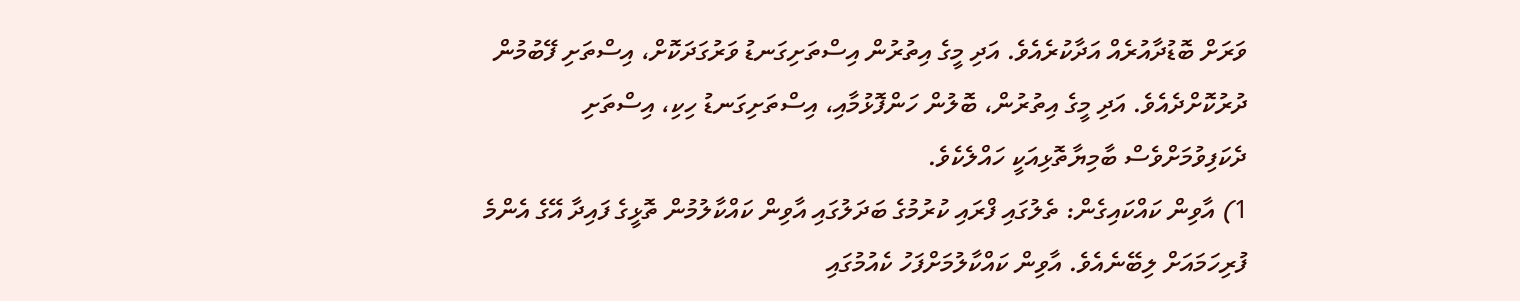ވަރަށް ބޮޑުދާއުރެއް އަދާކުރެއެވެ. އަދި މީގެ އިތުރުން އިސްތަށިގަނޑު ވަރުގަދަކޮށް، އިސްތަށި ފޭބުމުން ދުރުކޮށްދެއެވެ. އަދި މީގެ އިތުރުން، ބޮލުން ހަންފޮޅުމާއި، އިސްތަށިގަނޑު ހިކި، އިސްތަށި ދެކަފިވުމަށްވެސް ބާމިޔާތޮޅިއަކީ ހައްލެކެވެ.
1) އާވިން ކައްކައިގެން: ތެލުގައި ފްރައި ކުރުމުގެ ބަދަލުގައި އާވިން ކައްކާލުމުން ތޮޅީގެ ފައިދާ އޭގެ އެންމެ ފުރިހަމައަށް ލިބޭނެއެވެ. އާވިން ކައްކާލުމަށްފަހު ކެއުމުގައި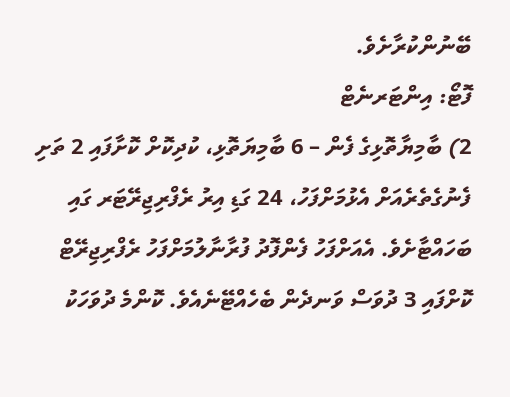ބޭނުންކުރާށެވެ.
ފޮޓޯ: އިންޓަރނެޓް
2) ބާމިޔާތޮޅިގެ ފެން – 6 ބާމިޔަތޮޅި، ކުދިކޮށް ކޮށާފައި 2 ތަށި ފެނުގެތެރެއަށް އެޅުމަށްފަހު، 24 ގަޑި އިރު ރެފްރިޖިރޭޓަރ ގައި ބަހައްޓާށެވެ. އެއަށްފަހު ފެންފޮދު ފުރާނާލުމަށްފަހު ރެފްރިޖިރޭޓް ކޮށްފައި 3 ދުވަސް ވަނދެން ބެހެއްޓޭނެއެވެ. ކޮންމެ ދުވަހަކު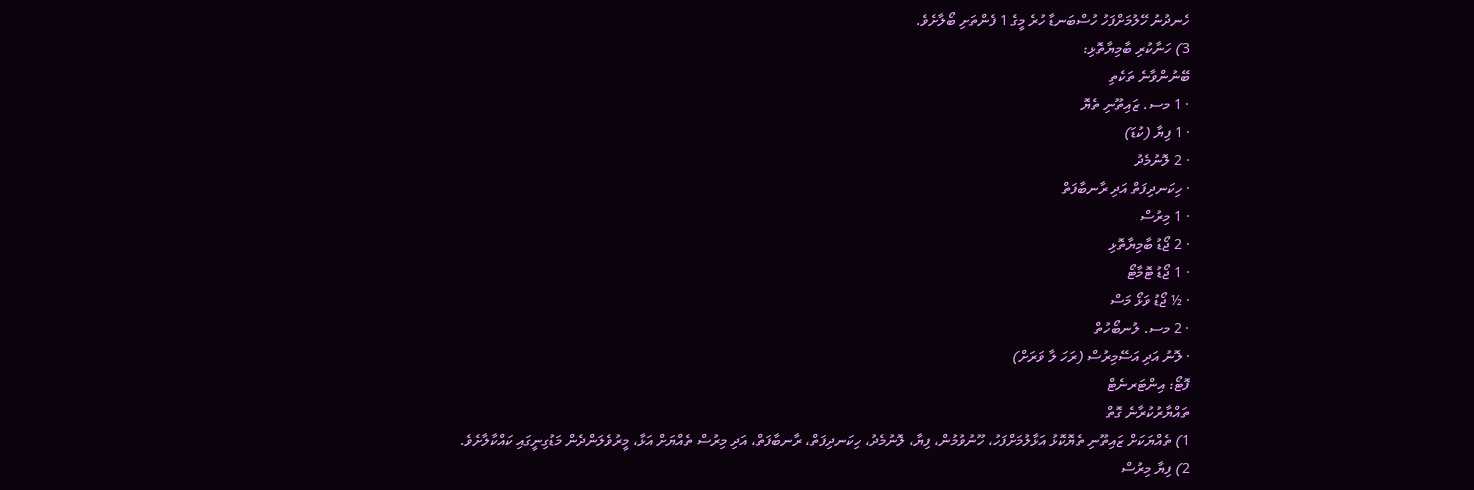ހެނދުނު ހޭލުމަށްފަހު ހުސްބަނޑާ ހުރެ މީގެ 1 ފެންތަށި ބޯލާށެވެ.
3) ހަނާކުރި ބާމިޔާތޮޅި:
ބޭނުންވާނެ ތަކެތި
· 1 މސ. ޒައިތޫނި ތެޔޮ
· 1 ފިޔާ (ކުޑަ)
· 2 ލޮނުމެދު
· ހިކަނދިފަތް އަދި ރާނބާފަތް
· 1 މިރުސް
· 2 ޖޯޑު ބާމިޔާތޮޅި
· 1 ޖޯޑު ޓޮމާޓޯ
· ½ ޖޯޑު ވަޅޯ މަސް
· 2 މސ. ލުނބޯހުތް
· ލޮނު އަދި އަސޭމިރުސް (ރަހަ ލާ ވަރަށް)
ފޮޓޯ: އިންޓަރނެޓް
ތައްޔާރުކުރާނެ ގޮތް
1) ތެއްޔަކަށް ޒައިތޫނި ތެޔޮކޮޅު އަޅާލުމަށްފަހު، ހޫނުވުމުން، ފިޔާ، ލޮނުމެދު، ހިކަނދިފަތް، ރާނބާފަތް، އަދި މިރުސް ތެއްޔަށް އަޅާ، މީރުވެލަންދެން މަޑުގިނީގައި ކައްކާލާށެވެ.
2) ފިޔާ މިރުސް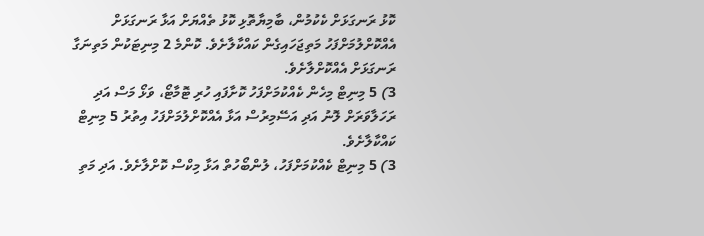ކޮޅު ރަނގަޅަށް ކެކުމުން، ބާމިޔާތޮޅި ކޮޅު ތެއްޔަށް އަޅާ ރަނގަޅަށް އެއްކޮށްލުމަށްފަހު މަތިޖަހައިގެން ކައްކާލާށެވެ. ކޮންމެ 2 މިނިޓަކުން މަތިނަގާ ރަނގަޅަށް އެއްކޮށްލާށެވެ.
3) 5 މިނިޓް މިހެން ކެއްކުމަށްފަހު ކޮށާފައި ހުރި ޓޮމާޓޯ، ވަޅޯ މަސް އަދި ރަހަލާވަރަށް ލޮނު އަދި އަސޭމިރުސް އަޅާ އެއްކޮށްލުމަށްފަހު އިތުރު 5 މިނިޓް ކައްކާލާށެވެ.
3) 5 މިނިޓް ކެއްކުމަށްފަހު، ލުންބޯހުތް އަޅާ މިކްސް ކޮށްލާށެވެ. އަދި މަތި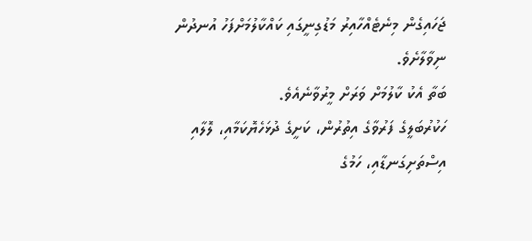ޖަހައިގެން މިނެޓެއްހާއިރު މަޑުގިނީގައި ކައްކާލުމަށްފަހު އުނދުން ނިވާލާށެވެ.
ބަތާ އެކު ކާލުމަށް ވަރަށް މީރުވާނެއެވެ.
ހަކުރުބަލީގެ ފަރުވާގެ އިތުރުން، ކަށީގެ ދުޅަހެޔޮކަމާއި، ލޮލާއި އިސްތަށިގަނޑާއި، ހަމުގެ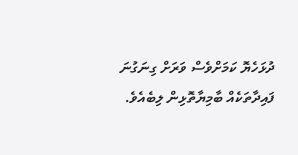ދުޅަހެޔޮ ކަމަށްވެސް ވަރަށް ގިނަގުނަ ފައިދާތަކެއް ބާމިޔާތޮޅިން ލިބެއެވެ.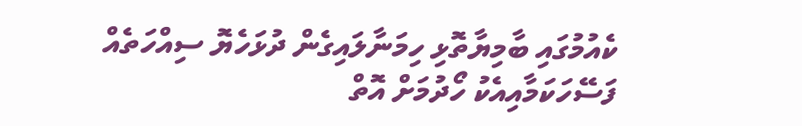ކެއުމުގައި ބާމިޔާތޮޅި ހިމަނާލައިގެން ދުޅަހެޔޮ ސިއްހަތެއް ފަސޭހަކަމާއިއެކު ހޯދުމަށް އޮތް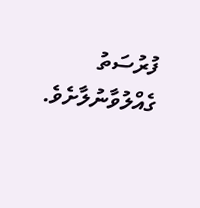ފުރުސަތު ގެއްލުވާނުލާށެވެ.